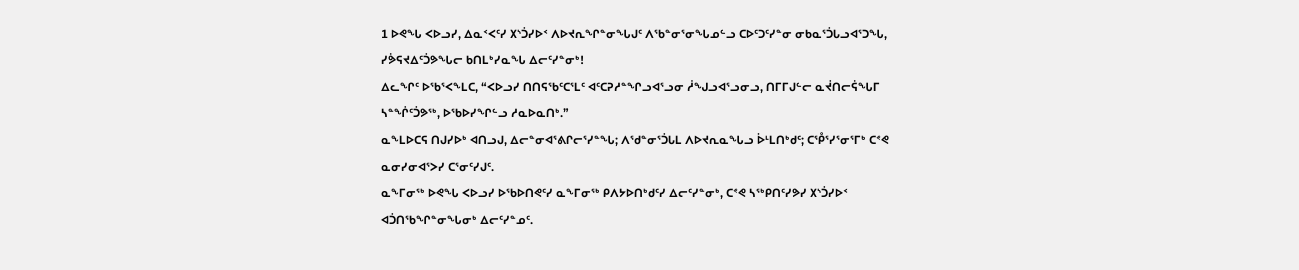1 ᐅᕙᖓ ᐸᐅᓗᓯ, ᐃᓇᑉᐸᑦᓯ ᙭ᔅᑑᓯᐅᑉ ᐱᐅᔪᕆᖏᓐᓂᖓᒍᑦ ᐱᖃᓐᓂᕐᓂᖓᓄᓪᓗ ᑕᐅᑦᑐᑦᓯᓐᓂ ᓂᑲᓇᕐᑑᒐᓗᐊᕐᑐᖓ, ᓯᕘᕋᔪᐃᑦᑑᕗᖓᓕ ᑲᑎᒪᒃᓯᓇᖓ ᐃᓕᑦᓯᓐᓂᒃ!
ᐃᓚᖏᑦ ᐅᖃᕐᐸᖕᒪᑕ, “ᐸᐅᓗᓯ ᑎᑎᕋᖃᑦᑕᕐᒪᑦ ᐊᑦᑕᕈᓱᓐᖏᓗᐊᕐᓗᓂ ᓲᖑᓗᐊᕐᓗᓂᓗ, ᑎᒥᒥᒍᓪᓕ ᓇᔫᑎᓕᕌᖓᒥ ᓴᓐᖐᑦᑑᕗᖅ, ᐅᖃᐅᓯᖏᓪᓗ ᓱᓇᐅᓇᑎᒃ.”
ᓇᖕᒪᐅᑕᕋ ᑎᒍᓯᐅᒃ ᐊᑎᓗᒍ, ᐃᓕᓐᓂᐊᕐᕕᒋᓕᕐᓯᓐᖓ; ᐱᖁᓐᓂᕐᑑᒐᒪ ᐱᐅᔪᕆᓇᖓᓗ ᐆᒻᒪᑎᒃᑯᑦ; ᑕᕾᕐᓯᕐᓂᕐᒥᒃ ᑕᕝᕙ ᓇᓂᓯᓂᐊᕐᐳᓯ ᑕᕐᓂᑦᓯᒍᑦ.
ᓇᖕᒥᓂᖅ ᐅᕙᖓ ᐸᐅᓗᓯ ᐅᖃᐅᑎᕙᑦᓯ ᓇᖕᒥᓂᖅ ᑭᐱᔭᐅᑎᒃᑯᑦᓯ ᐃᓕᑦᓯᓐᓂᒃ, ᑕᕝᕙ ᓴᖅᑭᑎᑦᓯᕗᓯ ᙭ᔅᑑᓯᐅᑉ ᐊᑑᑎᖃᖏᓐᓂᖓᓂᒃ ᐃᓕᑦᓯᓐᓄᑦ.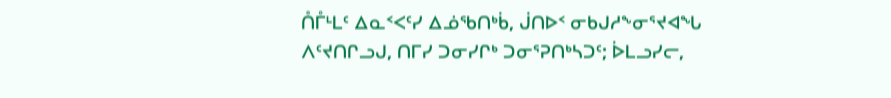ᑍᒤᒻᒪᑦ ᐃᓇᑉᐸᑦᓯ ᐃᓅᖃᑎᒃᑳ, ᒎᑎᐅᑉ ᓂᑲᒍᓱᖕᓂᕐᔪᐊᖓ ᐱᑦᔪᑎᒋᓗᒍ, ᑎᒥᓯ ᑐᓂᓯᒋᒃ ᑐᓂᕐᕈᑎᒃᓴᑐᑦ; ᐆᒪᓗᓯᓕ,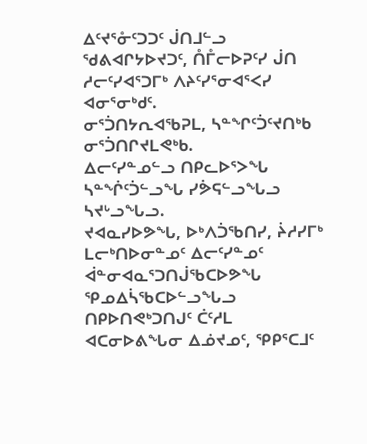ᐃᑦᔪᕐᓁᑦᑐᑐᑦ ᒎᑎᒧᓪᓗ ᖁᕕᐊᒋᔭᐅᔪᑐᑦ, ᑍᒤᓕᐅᕈᑦᓯ ᒎᑎ ᓱᓕᑦᓯᐊᕐᑐᒥᒃ ᐱᔨᑦᓯᕐᓂᐊᕐᐸᓯ ᐊᓂᕐᓂᒃᑯᑦ.
ᓂᕐᑑᑎᔭᕆᐊᖃᕈᒪ, ᓴᓐᖏᑦᑑᑦᔪᑎᒃᑲ ᓂᕐᑑᑎᒋᔪᒪᕙᒃᑲ.
ᐃᓕᑦᓯᓐᓄᓪᓗ ᑎᑭᓚᐅᕐᐳᖓ ᓴᓐᖐᑦᑑᓪᓗᖓ ᓯᕘᕋᓪᓗᖓᓗ ᓴᔪᒡᓗᖓᓗ.
ᔪᐊᓇᓯᐅᕗᖓ, ᐅᒃᐱᑑᖃᑎᓯ, ᔩᓱᓯᒥᒃ ᒪᓕᒃᑎᐅᓂᓐᓄᑦ ᐃᓕᑦᓯᓐᓄᑦ ᐋᓐᓂᐊᓇᕐᑐᑎᒎᖃᑕᐅᕗᖓ ᕿᓄᐃᓵᖃᑕᐅᓪᓗᖓᓗ ᑎᑭᐅᑎᕙᒃᑐᑎᒍᑦ ᑖᑦᓱᒪ ᐊᑕᓂᐅᕕᖓᓂ ᐃᓅᔪᓄᑦ, ᕿᑭᕐᑕᒧᑦ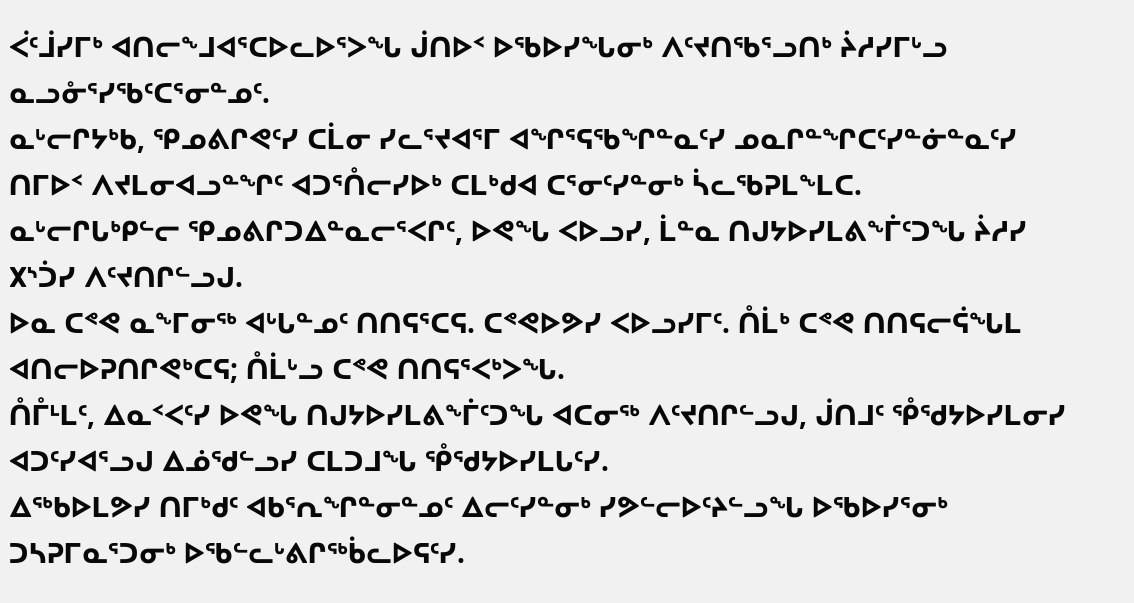ᐹᑦᒨᓯᒥᒃ ᐊᑎᓕᖕᒧᐊᕐᑕᐅᓚᐅᕐᐳᖓ ᒎᑎᐅᑉ ᐅᖃᐅᓯᖓᓂᒃ ᐱᑦᔪᑎᖃᕐᓗᑎᒃ ᔩᓱᓯᒥᒡᓗ ᓇᓗᓁᕐᓯᖃᑦᑕᕐᓂᓐᓄᑦ.
ᓇᒡᓕᒋᔭᒃᑲ, ᕿᓄᕕᒋᕙᑦᓯ ᑕᒫᓂ ᓯᓚᕐᔪᐊᕐᒥ ᐊᖏᕐᕋᖃᖏᓐᓇᑦᓯ ᓄᓇᒋᓐᖏᑕᑦᓯᓐᓃᓐᓇᑦᓯ ᑎᒥᐅᑉ ᐱᔪᒪᓂᐊᓗᓐᖏᑦ ᐊᑐᕐᑍᓕᓯᐅᒃ ᑕᒪᒃᑯᐊ ᑕᕐᓂᑦᓯᓐᓂᒃ ᓵᓚᖃᕈᒪᖕᒪᑕ.
ᓇᒡᓕᒋᒐᒃᑭᓪᓕ ᕿᓄᕕᒋᑐᐃᓐᓇᓕᕐᐸᒋᑦ, ᐅᕙᖓ ᐸᐅᓗᓯ, ᒫᓐᓇ ᑎᒍᔭᐅᓯᒪᕕᖕᒦᑦᑐᖓ ᔩᓱᓯ ᙭ᔅᑑᓯ ᐱᑦᔪᑎᒋᓪᓗᒍ.
ᐅᓇ ᑕᕝᕙ ᓇᖕᒥᓂᖅ ᐊᒡᒐᓐᓄᑦ ᑎᑎᕋᕐᑕᕋ. ᑕᕝᕙᐅᕗᓯ ᐸᐅᓗᓯᒥᑦ. ᑍᒫᒃ ᑕᕝᕙ ᑎᑎᕋᓕᕌᖓᒪ ᐊᑎᓕᐅᕈᑎᒋᕙᒃᑕᕋ; ᑍᒫᒡᓗ ᑕᕝᕙ ᑎᑎᕋᕐᐸᒃᐳᖓ.
ᑍᒤᒻᒪᑦ, ᐃᓇᑉᐸᑦᓯ ᐅᕙᖓ ᑎᒍᔭᐅᓯᒪᕕᖕᒦᑦᑐᖓ ᐊᑕᓂᖅ ᐱᑦᔪᑎᒋᓪᓗᒍ, ᒎᑎᒧᑦ ᕾᖁᔭᐅᓯᒪᓂᓯ ᐊᑐᑦᓯᐊᕐᓗᒍ ᐃᓅᖁᓪᓗᓯ ᑕᒪᑐᒧᖓ ᕾᖁᔭᐅᓯᒪᒐᑦᓯ.
ᐃᖅᑲᐅᒪᕗᓯ ᑎᒥᒃᑯᑦ ᐊᑲᕐᕆᖏᓐᓂᓐᓄᑦ ᐃᓕᑦᓯᓐᓂᒃ ᓯᕗᓪᓕᐅᑦᔨᓪᓗᖓ ᐅᖃᐅᓯᕐᓂᒃ ᑐᓴᕈᒥᓇᕐᑐᓂᒃ ᐅᖃᓪᓚᒡᕕᒋᖅᑳᓚᐅᕋᑦᓯ.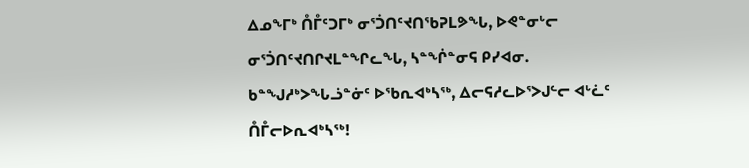ᐃᓄᖕᒥᒃ ᑍᒤᑦᑐᒥᒃ ᓂᕐᑑᑎᑦᔪᑎᖃᕈᒪᕗᖓ, ᐅᕙᓐᓂᒡᓕ ᓂᕐᑑᑎᑦᔪᑎᒋᔪᒪᓐᖏᓚᖓ, ᓴᓐᖐᓐᓂᕋ ᑭᓯᐊᓂ.
ᑲᓐᖑᓱᒃᐳᖓᓘᓐᓃᑦ ᐅᖃᕆᐊᒃᓴᖅ, ᐃᓕᕋᓱᓚᐅᕐᐳᒍᓪᓕ ᐊᒡᓛᑦ ᑍᒤᓕᐅᕆᐊᒃᓴᖅ!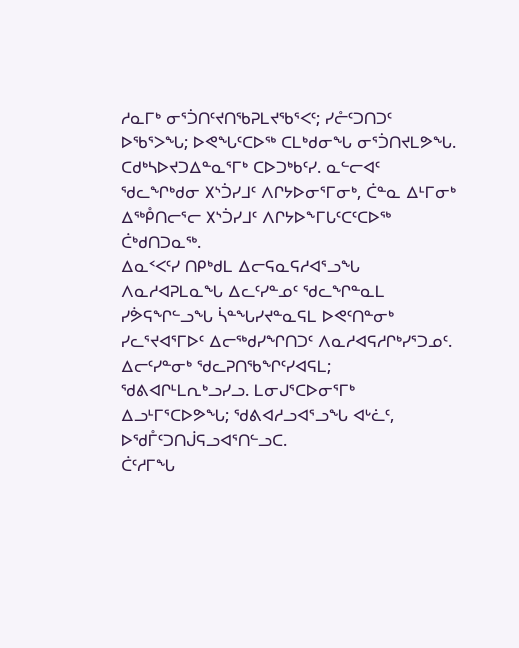ᓱᓇᒥᒃ ᓂᕐᑑᑎᑦᔪᑎᖃᕈᒪᔪᖃᕐᐸᑦ; ᓯᓔᑦᑐᑎᑐᑦ ᐅᖃᕐᐳᖓ; ᐅᕙᖓᑦᑕᐅᖅ ᑕᒪᒃᑯᓂᖓ ᓂᕐᑑᑎᔪᒪᕗᖓ.
ᑕᑯᒃᓴᐅᔪᑐᐃᓐᓇᕐᒥᒃ ᑕᐅᑐᒃᑲᑦᓯ. ᓇᓪᓕᐊᑦ ᖁᓚᖏᒃᑯᓂ ᙭ᔅᑑᓯᒧᑦ ᐱᒋᔭᐅᓂᕐᒥᓂᒃ, ᑖᓐᓇ ᐃᒻᒥᓂᒃ ᐃᖅᑬᑎᓕᕐᓕ ᙭ᔅᑑᓯᒧᑦ ᐱᒋᔭᐅᖕᒥᒐᑦᑕᑦᑕᐅᖅ ᑖᒃᑯᑎᑐᓇᖅ.
ᐃᓇᑉᐸᑦᓯ ᑎᑭᒃᑯᒪ ᐃᓕᕋᓇᕋᓱᐊᕐᓗᖓ ᐱᓇᓱᐊᕈᒪᓇᖓ ᐃᓚᑦᓯᓐᓄᑦ ᖁᓚᖏᓐᓇᒪ ᓯᕘᕋᖏᓪᓗᖓ ᓵᓐᖓᓯᔪᓐᓇᕋᒪ ᐅᕙᑦᑎᓐᓂᒃ ᓯᓚᕐᔪᐊᕐᒥᐅᑦ ᐃᓕᖅᑯᓯᖏᑎᑐᑦ ᐱᓇᓱᐊᕋᓱᒋᒃᓯᕐᑐᓄᑦ.
ᐃᓕᑦᓯᓐᓂᒃ ᖁᓚᕈᑎᖃᖏᑦᓯᐊᕋᒪ; ᖁᕕᐊᒋᒻᒪᕆᒃᓗᓯᓗ. ᒪᓂᒍᕐᑕᐅᓂᕐᒥᒃ ᐃᓗᒻᒥᕐᑕᐅᕗᖓ; ᖁᕕᐊᓱᓗᐊᕐᓗᖓ ᐊᒡᓛᑦ, ᐅᖁᒤᑦᑐᑎᒎᕋᓗᐊᕐᑎᓪᓗᑕ.
ᑖᑦᓱᒥᖓ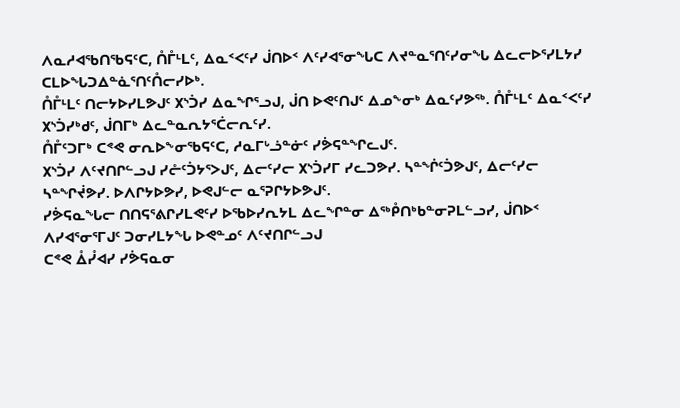ᐱᓇᓱᐊᖃᑎᖃᕋᑦᑕ, ᑍᒤᒻᒪᑦ, ᐃᓇᑉᐸᑦᓯ ᒎᑎᐅᑉ ᐱᑦᓯᐊᕐᓂᖓᑕ ᐱᔪᓐᓇᕐᑎᑦᓯᓂᖓ ᐃᓚᓕᐅᕐᓯᒪᔭᓯ ᑕᒪᐅᖓᑐᐃᓐᓈᕐᑎᑦᑍᓕᓯᐅᒃ.
ᑍᒤᒻᒪᑦ ᑎᓕᔭᐅᓯᒪᕗᒍᑦ ᙭ᔅᑑᓯ ᐃᓇᖏᕐᓗᒍ, ᒎᑎ ᐅᕙᑦᑎᒍᑦ ᐃᓄᖕᓂᒃ ᐃᓇᑦᓯᕗᖅ. ᑍᒤᒻᒪᑦ ᐃᓇᑉᐸᑦᓯ ᙭ᔅᑑᓯᒃᑯᑦ, ᒎᑎᒥᒃ ᐃᓚᓐᓇᕆᔭᕐᑖᓕᕆᑦᓯ.
ᑍᒤᑦᑐᒥᒃ ᑕᕝᕙ ᓂᕆᐅᖕᓂᖃᕋᑦᑕ, ᓱᓇᒥᒡᓘᓐᓃᑦ ᓯᕘᕋᓐᖏᓚᒍᑦ.
᙭ᔅᑑᓯ ᐱᑦᔪᑎᒋᓪᓗᒍ ᓯᓔᑦᑑᔭᕐᐳᒍᑦ, ᐃᓕᑦᓯᓕ ᙭ᔅᑑᓯᒥ ᓯᓚᑐᕗᓯ. ᓴᓐᖐᑦᑑᕗᒍᑦ, ᐃᓕᑦᓯᓕ ᓴᓐᖏᔫᕗᓯ. ᐅᐱᒋᔭᐅᕗᓯ, ᐅᕙᒍᓪᓕ ᓇᕐᕈᒋᔭᐅᕗᒍᑦ.
ᓯᕘᕋᓇᖓᓕ ᑎᑎᕋᕐᕕᒋᓯᒪᕙᑦᓯ ᐅᖃᐅᓯᕆᔭᒪ ᐃᓚᖏᓐᓂ ᐃᖅᑬᑎᒃᑲᓐᓂᕈᒪᓪᓗᓯ, ᒎᑎᐅᑉ ᐱᓯᐊᕐᓂᕐᒥᒍᑦ ᑐᓂᓯᒪᔭᖓ ᐅᕙᓐᓄᑦ ᐱᑦᔪᑎᒋᓪᓗᒍ
ᑕᕝᕙ ᐂᓮᐊᓯ ᓯᕘᕋᓇᓂ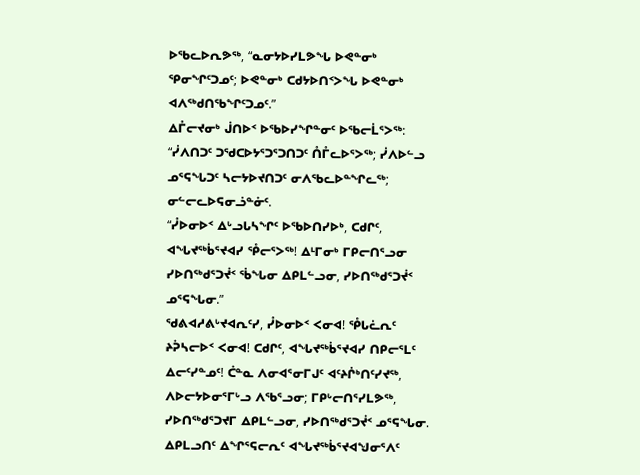ᐅᖃᓚᐅᕆᕗᖅ, “ᓇᓂᔭᐅᓯᒪᕗᖓ ᐅᕙᓐᓂᒃ ᕿᓂᖏᑦᑐᓄᑦ; ᐅᕙᓐᓂᒃ ᑕᑯᔭᐅᑎᑉᐳᖓ ᐅᕙᓐᓂᒃ ᐊᐱᖅᑯᑎᖃᖏᑦᑐᓄᑦ.”
ᐃᒤᓕᔪᓂᒃ ᒎᑎᐅᑉ ᐅᖃᐅᓯᖏᓐᓂᑦ ᐅᖃᓕᒫᕐᐳᖅ: “ᓰᐱᑎᑐᑦ ᑐᖁᑕᐅᔭᕐᑐᕐᑐᑎᑐᑦ ᑍᒤᓚᐅᕐᐳᖅ; ᓰᐱᐅᓪᓗ ᓄᕐᕋᖓᑐᑦ ᓴᓕᔭᐅᔪᑎᑐᑦ ᓂᐱᖃᓚᐅᓐᖏᓚᖅ; ᓂᓪᓕᓚᐅᕋᓂᓘᓐᓃᑦ.
“ᓮᐅᓂᐅᑉ ᐃᒡᓗᒐᓴᖏᑦ ᐅᖃᐅᑎᓯᐅᒃ, ᑕᑯᒋᑦ, ᐊᖓᔪᖅᑳᕐᔪᐊᓯ ᕾᓕᕐᐳᖅ! ᐃᒻᒥᓂᒃ ᒥᑭᓕᑎᕐᓗᓂ ᓯᐅᑎᖅᑯᕐᑐᔫᑉ ᖄᖓᓂ ᐃᑭᒪᓪᓗᓂ, ᓯᐅᑎᖅᑯᕐᑐᔫᑉ ᓄᕐᕋᖓᓂ.”
ᖁᕕᐊᓱᕕᒡᔪᐊᕆᑦᓯ, ᓮᐅᓂᐅᑉ ᐸᓂᐊ! ᕾᒐᓛᕆᑦ ᔨᕉᓴᓕᐅᑉ ᐸᓂᐊ! ᑕᑯᒋᑦ, ᐊᖓᔪᖅᑳᕐᔪᐊᓯ ᑎᑭᓕᕐᒪᑦ ᐃᓕᑦᓯᓐᓄᑦ! ᑖᓐᓇ ᐱᓂᐊᕐᓂᒥᒍᑦ ᐊᑦᔨᒌᒃᑎᑦᓯᔪᖅ, ᐱᐅᓕᔭᐅᓂᕐᒥᒡᓗ ᐱᖃᕐᓗᓂ; ᒥᑭᒡᓕᑎᕐᓯᒪᕗᖅ, ᓯᐅᑎᖅᑯᕐᑐᔪᒥ ᐃᑭᒪᓪᓗᓂ, ᓯᐅᑎᖅᑯᕐᑐᔫᑉ ᓄᕐᕋᖓᓂ.
ᐃᑭᒪᓗᑎᑦ ᐃᖏᕐᕋᓕᕆᑦ ᐊᖓᔪᖅᑳᕐᔪᐊᖑᓂᕐᐱᑦ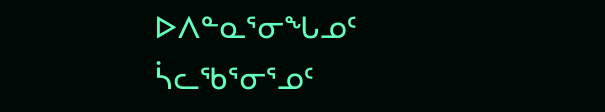ᐅᐱᓐᓇᕐᓂᖓᓄᑦ ᓵᓚᖃᕐᓂᕐᓄᑦ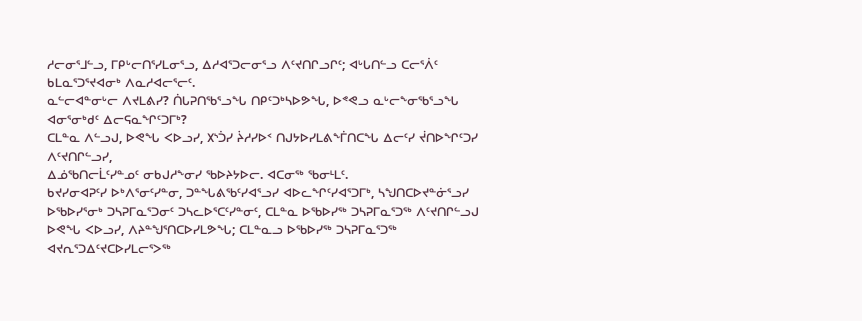ᓱᓕᓂᕐᒧᓪᓗ, ᒥᑭᒡᓕᑎᕐᓯᒪᓂᕐᓗ, ᐃᓱᐊᕐᑐᓕᓂᕐᓗ ᐱᑦᔪᑎᒋᓗᒋᑦ; ᐊᒡᒐᑎᓪᓗ ᑕᓕᕐᐲᑦ ᑲᒪᓇᕐᑐᕐᔪᐊᓂᒃ ᐱᓇᓱᐊᓕᕐᓕᑦ.
ᓇᓪᓕᐊᓐᓂᒡᓕ ᐱᔪᒪᕕᓯ? ᑏᒐᕈᑎᖃᕐᓗᖓ ᑎᑭᑦᑐᒃᓴᐅᕗᖓ, ᐅᕝᕙᓗ ᓇᒡᓕᖕᓂᖃᕐᓗᖓ ᐊᓂᕐᓂᒃᑯᑦ ᐃᓕᕋᓇᖏᑦᑐᒥᒃ?
ᑕᒪᓐᓇ ᐱᓪᓗᒍ, ᐅᕙᖓ ᐸᐅᓗᓯ, ᙭ᔅᑑᓯ ᔩᓱᓯᐅᑉ ᑎᒍᔭᐅᓯᒪᕕᖕᒦᑎᑕᖓ ᐃᓕᑦᓯ ᔫᑎᐅᖏᑦᑐᓯ ᐱᑦᔪᑎᒋᓪᓗᓯ,
ᐃᓅᖃᑎᓕᒫᑦᓯᓐᓄᑦ ᓂᑲᒍᓱᖕᓂᓯ ᖃᐅᔨᔭᐅᓕ. ᐊᑕᓂᖅ ᖃᓂᒻᒪᑦ.
ᑲᔪᓯᓂᐊᕈᑦᓯ ᐅᒃᐱᕐᓂᑦᓯᓐᓂ, ᑐᓐᖓᕕᖃᑦᓯᐊᕐᓗᓯ ᐊᐅᓚᖏᑦᓯᐊᕐᑐᒥᒃ, ᓴᖑᑎᑕᐅᔪᓐᓃᕐᓗᓯ ᐅᖃᐅᓯᕐᓂᒃ ᑐᓴᕈᒥᓇᕐᑐᓂᑦ ᑐᓴᓚᐅᕐᑕᑦᓯᓐᓂᑦ, ᑕᒪᓐᓇ ᐅᖃᐅᓯᖅ ᑐᓴᕈᒥᓇᕐᑐᖅ ᐱᑦᔪᑎᒋᓪᓗᒍ ᐅᕙᖓ ᐸᐅᓗᓯ, ᐱᔨᓐᖑᕐᑎᑕᐅᓯᒪᕗᖓ; ᑕᒪᓐᓇᓗ ᐅᖃᐅᓯᖅ ᑐᓴᕈᒥᓇᕐᑐᖅ ᐊᔪᕆᕐᑐᐃᑦᔪᑕᐅᓯᒪᓕᕐᐳᖅ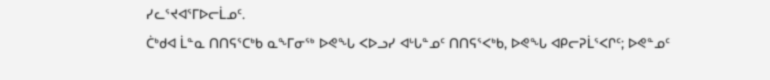ᓯᓚᕐᔪᐊᕐᒥᐅᓕᒫᓄᑦ.
ᑖᒃᑯᐊ ᒫᓐᓇ ᑎᑎᕋᕐᑕᒃᑲ ᓇᖕᒥᓂᖅ ᐅᕙᖓ ᐸᐅᓗᓯ ᐊᒡᒐᓐᓄᑦ ᑎᑎᕋᕐᐸᒃᑲ, ᐅᕙᖓ ᐊᑭᓕᕈᒫᕐᐸᒋᑦ; ᐅᕙᓐᓄᑦ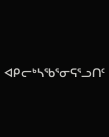ᐊᑭᓕᒃᓴᖃᕐᓂᕋᕐᓗᑎᑦ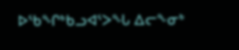ᐅᖃᖏᒃᑲᓗᐊᕐᐳᖓ ᐃᓕᖕᓂᒃ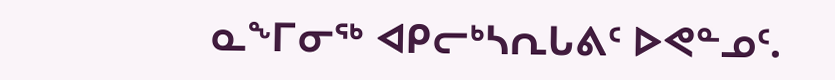ᓇᖕᒥᓂᖅ ᐊᑭᓕᒃᓴᕆᒐᕕᑦ ᐅᕙᓐᓄᑦ.